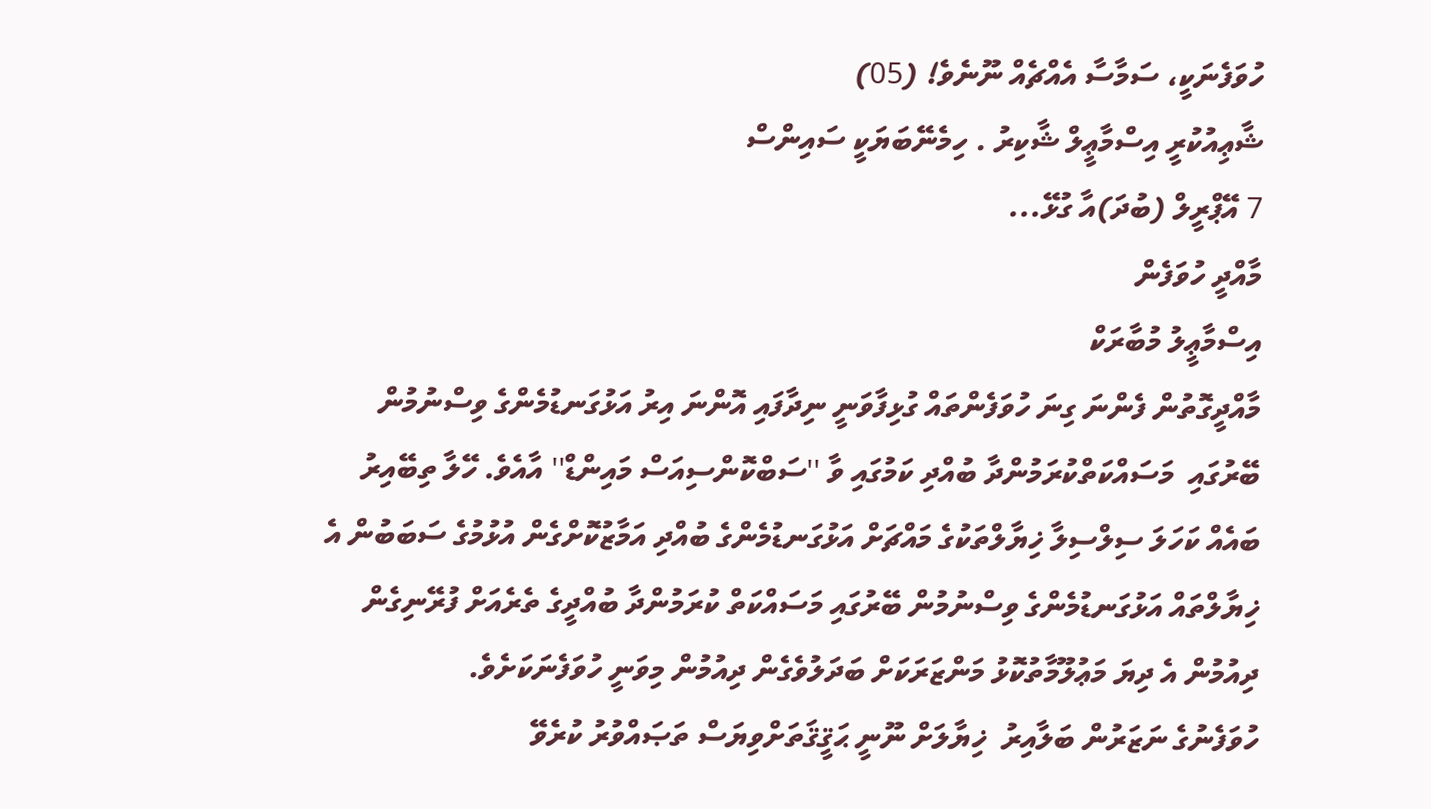ހުވަފެނަކީ، ސަމާސާ އެއްޗެއް ނޫނެވެ! (05)
ޝާޢިއުކުރީ އިސްމާޢީލް ޝާކިރު . ހިމެނޭބަޔަކީ ސައިންސް
7 އޭޕްރީލް (ބުދަ)އާ ގުޅޭ...
މާއްދީ ހުވަފެން
އިސްމާޢީލު މުބާރަކް
މާއްދީގޮތުން ފެންނަ ގިނަ ހުވަފެންތައް ގުޅިފާވަނީ ނިދާފައި އޮންނަ އިރު އަޅުގަނޑުމެންގެ ވިސްނުމުން ބޭރުގައި  މަސައްކަތްކުރަމުންދާ ބުއްދި ކަމުގައި ވާ ''ސަބްކޮންސިއަސް މައިންޑް'' އާއެވެ. ހޭލާ ތިބޭއިރު ބައެއް ކަހަލަ ސިލްސިލާ ޚިޔާލްތަކުގެ މައްޗަށް އަޅުގަނޑުމެންގެ ބުއްދި އަމާޒުކޮށްގެން އުޅުމުގެ ސަބަބުން އެ ޚިޔާލްތައް އަޅުގަނޑުމެންގެ ވިސްނުމުން ބޭރުގައި މަސައްކަތް ކުރަމުންދާ ބުއްދީގެ ތެރެއަށް ފުރޭނިގެން ދިއުމުން އެ ދިޔަ މަޢުލޫމާތުކޮޅު މަންޒަރަކަށް ބަދަލުވެގެން ދިއުމުން މިވަނީ ހުވަފެނަކަށެވެ.
ހުވަފެނުގެ ނަޒަރުން ބަލާއިރު  ޚިޔާލަށް ނޫނީ ޙަޤީޤަތަށްވިޔަސް ތަޞައްވުރު ކުރެވޭ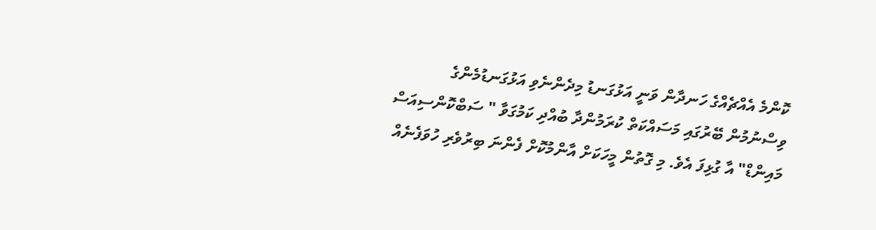ކޮންމެ އެއްޗެއްގެ ހަނދާން ވަނީ އަޅުގަނޑު މިދެންނެވި އަޅުގަނޑުމެންގެ ވިސްނުމުން ބޭރުގައި މަސައްކަތް ކުރަމުންދާ ބުއްދި ކަމުގަވާ " ސަބްކޮންސިއަސް މައިންޑް" އާ ގުޅިފަ އެވެ. މި ގޮތުން މީހަކަށް އާންމުކޮށް ފެންނަ ބިރުވެރި ހުވަފެނެއް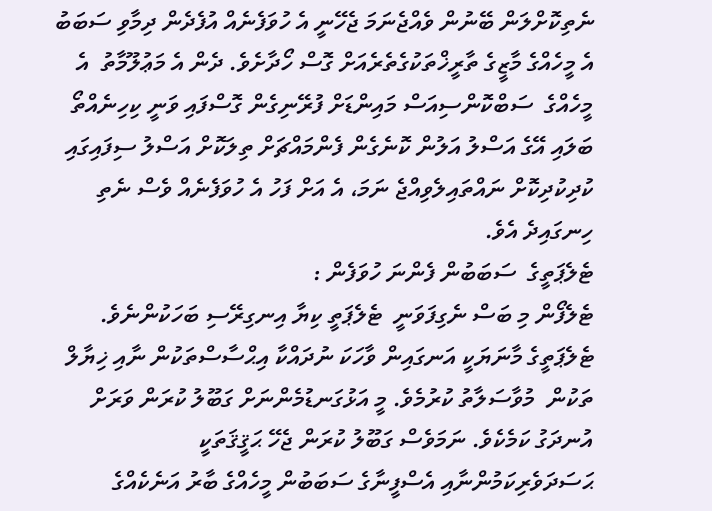ނެތިކޮށްލަން ބޭނުން ވެއްޖެނަމަ ޖެހޭނީ އެ ހުވަފެނެއް އުފެދެން ދިމާވި ސަބަބު އެ މީހެއްގެ މާޒީގެ ތާރީޚްތަކުގެތެރެއަށް ގޮސް ހޯދާށެވެ. ދެން އެ މަޢުލޫމާތު  އެ މީހެއްގެ  ސަބްކޮންސިއަސް މައިންޑަށް ފުރޭނިގެން ގޮސްފައި ވަނީ ކިހިނެއްތޯ ބަލައި އޭގެ އަސްލު އަލުން ކޮނެގެން ފެންމައްޗަށް ތިލަކޮށް އަސްލު ސިފައިގައި ކުދިކުދިކޮށް ނައްތައިލެވިއްޖެ ނަމަ، އެ އަށް ފަހު އެ ހުވަފެނެއް ވެސް ނެތި ހިނގައިދެ އެވެ.
ޓެލެޕަތީގެ  ސަބަބުން ފެންނަ ހުވަފެން :
ޓެލެފޯން މި ބަސް ނެގިފަވަނީ  ޓެލެޕަތީ ކިޔާ އިނގިރޭސި ބަހަކުންނެވެ. ޓެލެޕަތީގެ މާނަޔަކީ އަނގައިން ވާހަކަ ނުދައްކާ އިޙްސާސްތަކުން ނާއި ޚިޔާލް ތަކުން  މުވާސަލާތު ކުރުމެވެ. މީ އަޅުގަނޑުމެންނަށް ގަބޫލު ކުރަން ވަރަށް އުނދަގު ކަމެކެވެ. ނަމަވެސް ގަބޫލު ކުރަން ޖެހޭ ޙަޤީޤަތަކީ ޙަސަދަވެރިކަމުންނާއި އެސްފީނާގެ ސަބަބުން މީހެއްގެ ބާރު އަނެކެއްގެ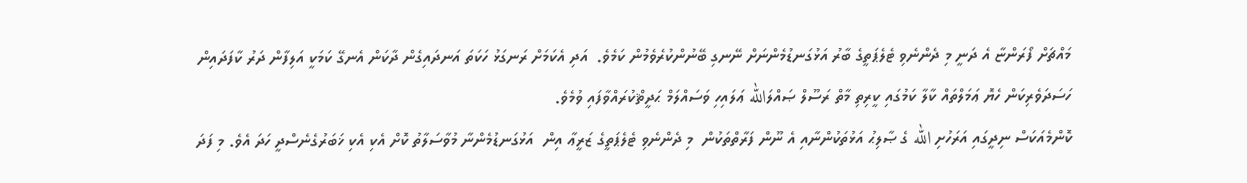މައްޗަށް ފޯރަންޏާ އެ ދަނީ މި ދެންނެވި ޓެލެޕަތީގެ ބާރު އަޅުގަނޑުމެންނަށް ނޭނގި ބޭނުންކުރެވެމުން ކަމެވެ.  އަދި އެކަމަށް ރަނގަޅު ހަކަތަ އަނދައިގެން ދާކަން އެނގޭ ކަމަކީ އަލިފާން ދަރު ކާފަދައިން ހަސަދަވެރިކަން ހެޔޮ ޢަމަލްތައް ކާލާ ކަމުގައި ކީރިތި މާތް ރަސޫލް ޞައްލަالله ޢަލައިހި ވަސައްލަމް ޙަދީޘްކުރައްވާފައި ވުމެވެ.
ކޮންމެއަކަސް ނިދީގައި އަރަހުށި الله ގެ ޞާލިޙު އަޅުތަކުންނާއި އެ ނޫން ފަރާތްތަކުން  މި ދެންނެވި ޓެލެޕަތީގެ ޒަރީޢާ އިން  އަޅުގަނޑުމެންނާ މުވާސަލާތު ކޮށް އެކި އެކި ޚަބަރުގެނެސްދީ ހަދަ އެވެ. މި ފަދަ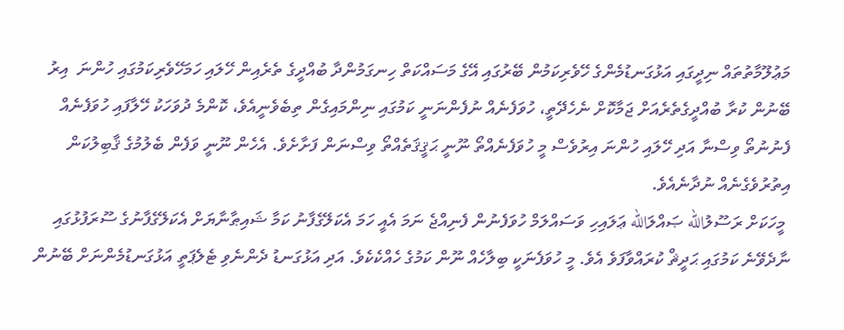މަޢުލޫމާތުތައް ނިދީގައި އަޅުގަނޑުމެންގެ ހޭވެރިކަމުން ބޭރުގައި އޭގެ މަސައްކަތް ހިނގަމުންދާ ބުއްދީގެ ތެރެއިން ހޭލައި ހަމަހޭވެރިކަމުގައި ހުންނަ  އިރު ބޭނުން ކުރާ ބުއްދީގެތެރެއަށް ޖަމާކޮށް ނެހެދޭތީ، ހުވަފެނެއް ނުފެންނަނީ ކަމުގައި ނިންމައިގެން ތިބެވެނީއެވެ، ކޮންމެ ދުވަހަކު ހޭލާފައި ހުވަފެނެއް ފެނުނުތޯ ވިސްނާ އަދި ހޭލައި ހުންނަ އިރުވެސް މީ ހުވަފެނެއްތޯ ނޫނީ ޙަޤީޤަތެއްތޯ ވިސްނަން ފަށާށެވެ. އެހެން ނޫނީ ވަފެން ބެލުމުގެ ޤާބިލުކަން އިތުރުވެގެނެއް ނުދާނެއެވެ.
 މީހަކަށް ރަސޫލުالله ޞައްލަالله ޢަލައިހި ވަސައްލަމް ހުވަފެނުން ފެނިއްޖެ ނަމަ އެއީ ހަމަ އެކަލޭގެފާނު ކަމާ ޝައިޠާނާޔަށް އެކަލޭގެފާނުގެ ސޫރަފުޅުގައި   ނާދެވޭނެ ކަމުގައި ޙަދީޘް ކުރައްވާފަވެ އެވެ. މީ ހުވަފެނަކީ ބިލާހެއް ނޫން ކަމުގެ ހެއްކެކެވެ. އަދި އަޅުގަނޑު ދެންނެވި ޓެލެޕަތީ އަޅުގަނޑުމެންނަށް ބޭނުން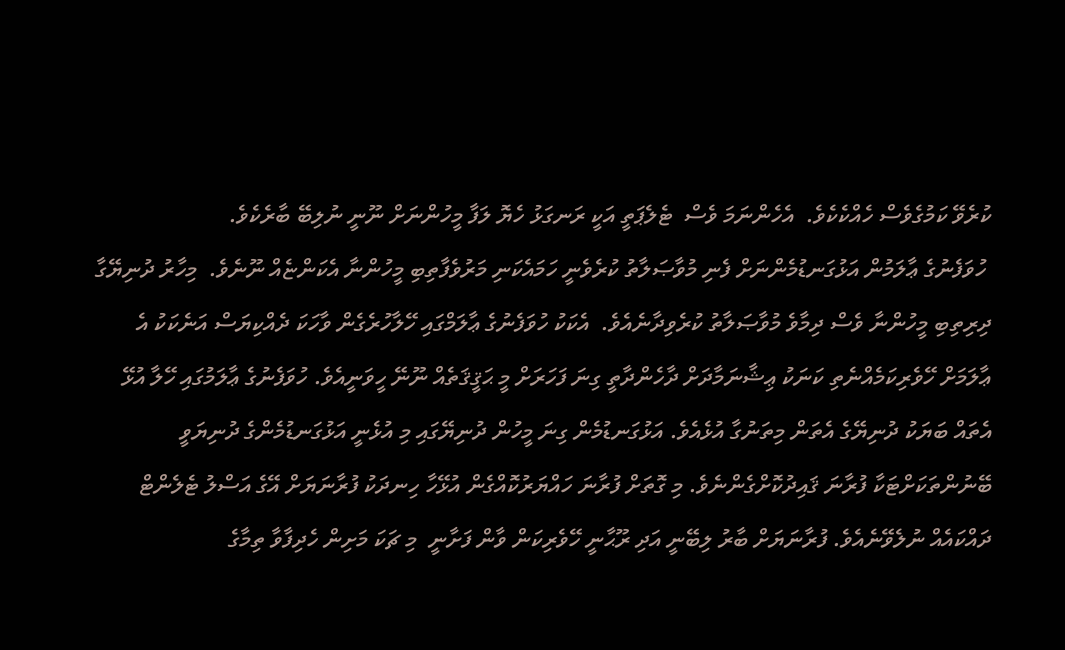ކުރެވޭ ކަމުގެވެސް ހެއްކެކެވެ.  އެހެންނަމަ ވެސް  ޓެލެޕަތީ އަކީ ރަނގަޅު ހެޔޮ ލަފާ މީހުންނަށް ނޫނީ ނުލިބޭ ބާރެކެވެ.
 ހުވަފެނުގެ ޢާލަމުން އަޅުގަނޑުމެންނަށް ފެނި މުވާޞަލާތު ކުރެވެނީ ހަމައެކަނި މަރުވެފާތިބި މީހުންނާ އެކަންޏެއް ނޫނެވެ.  މިހާރު ދުނިޔޭގާ ދިރިތިބި މީހުންނާ ވެސް ދިމާވެ މުވާޞަލާތު ކުރެވިދާނެއެވެ.  އެކަކު ހުވަފެނުގެ ޢާލަމްގައި ހޭލާހުރެގެން ވާހަކަ ދެއްކިޔަސް އަނެކަކު އެ ޢާލަމަށް ހޭވެރިކަމެއްނެތި ކަނަކު ޢިޝާނަމާދަށް ދާހެންދާތީ ގިނަ ފަހަރަށް މީ ޙަޤީޤަތެއް ނޫނޭ ހީވަނީއެވެ. ހުވަފެނުގެ ޢާލަމުގައި ހޭލާ އުޅޭ އެތައް ބަޔަކު ދުނިޔޭގެ އެތަން މިތަނުގާ އުޅެއެވެ. އަޅުގަނޑުމެން ގިނަ މީހުން ދުނިޔޭގައި މި އުޅެނީ އަޅުގަނޑުމެންގެ ދުނިޔަވީ ބޭނުންތަކަށްޓަކާ ފުރާނަ ޤައިދުކޮށްގެންނެވެ. މި ގޮތަށް ފުރާނަ ހައްޔަރުކޮއްގެން އުޅޭހާ ހިނދަކު ފުރާނަޔަށް އޭގެ އަސްލު ޓެލެންޓް ދައްކައެއް ނުލެވޭނެއެވެ. ފުރާނަޔަށް ބާރު ލިބޭނީ އަދި ރޫޙާނީ ހޭވެރިކަން ވާން ފަށާނީ  މި ޗަކަ މަށިން ހެދިފާވާ ތިމާގެ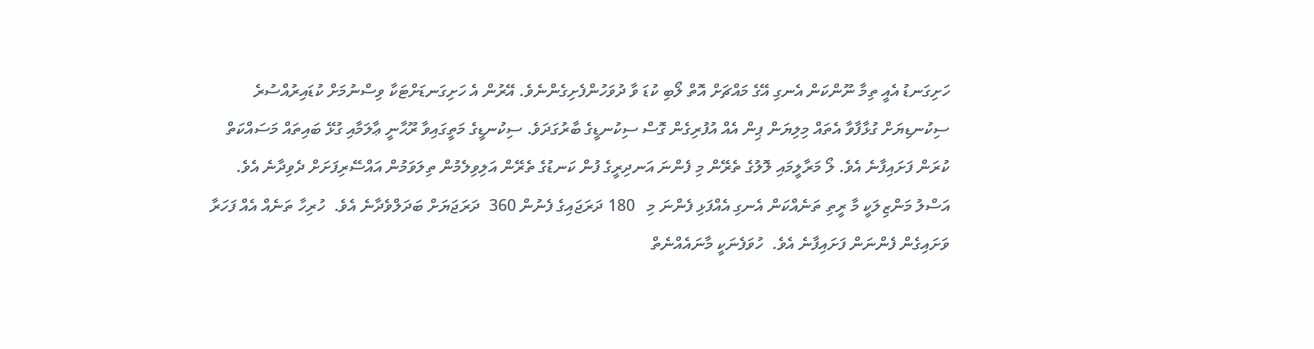ހަށިގަނޑު އެއީ ތިމާ ނޫންކަން އެނގި އޭގެ މައްޗަށް އޮތް ލޯބި ކުޑަ ވާ ދުވަހުންފެށިގެންނެވެ. އޭރުން އެ ހަށިގަނޑަށްޓަކާ ވިސްނުމަށް ކުޑައިރުއްސުރެ ސިކުނޑިޔަށް ގުޅާފާވާ އެތައް މިލިޔަން ޕިން އެއް އުފުރިގެން ގޮސް ސިކުނޑީގެ ބާރުގަދަވެ. ސިކުނޑީގެ މަތީގައިވާ ރޫޙާނީ ޢާލަމާއި ގުޅޭ ބައިތައް މަސައްކަތް ކުރަން ފަށައިފާނެ އެވެ. ލޯ މަރާލީމައި ލޮލުގެ ތެރޭން މި ފެންނަ އަނދިރީގެ ފުން ކަނޑުގެ ތެރޭން އަލިވިލެމުން ތިލަވަމުން އައްސޭރިފަށަށް ދެވިދާނެ އެވެ.  އަސްލު މަންޒިލަކީ މާ ރީތި ތަނެއްކަން އެނގި އެއްފަޅި ފެންނަ މި   180 ދަރަޖައިގެ ފެނުން 360  ދަރަޖަޔަށް ބަދަލްވެދާނެ އެވެ.  ހުރިހާ ތަނެއް އެއް ފަހަރާ ވަށައިގެން ފެންނަން ފަށައިފާނެ އެވެ.  ހުވަފެނަކީ މާނައެއްނެތް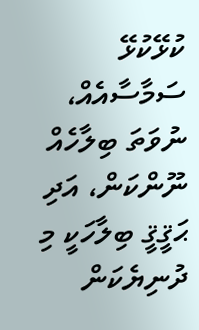ކުޅޭކުޅޭ ސަމާސާއެއް، ނުވަތަ ބިލާހެއް ނޫންކަން، އަދި ޙަޤީޤީ ބިލާހަކީ މި ދުނިޔެކަން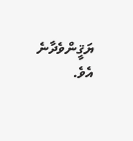ޔަޤީންވެދާނެ އެވެ.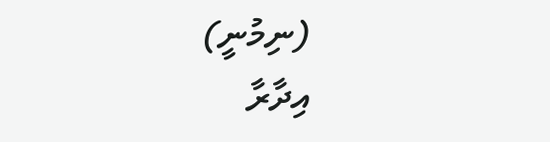(ނިމުނީ)
އިދާރާ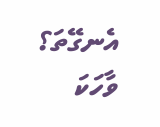އެނގޭތަ؟
ވާހަކަ